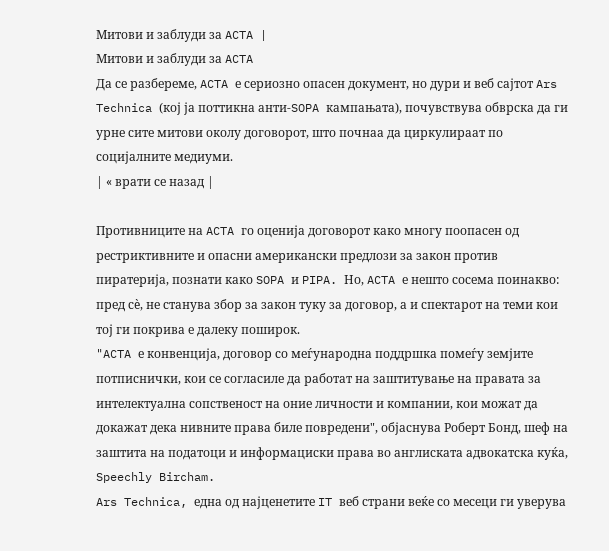Митови и заблуди за ACTA |
Митови и заблуди за ACTA
Да се разбереме, ACTA е сериозно опасен документ, но дури и веб сајтот Ars Technica (кој ја поттикна анти-SOPA кампањата), почувствува обврска да ги урне сите митови околу договорот, што почнаа да циркулираат по социјалните медиуми.
| « врати се назад |

Противниците на ACTA го оценија договорот како многу поопасен од рестриктивните и опасни американски предлози за закон против пиратерија, познати како SOPA и PIPA. Но, ACTA е нешто сосема поинакво: пред сè, не станува збор за закон туку за договор, а и спектарот на теми кои тој ги покрива е далеку поширок.
"ACTA е конвенција, договор со меѓународна поддршка помеѓу земјите потписнички, кои се согласиле да работат на заштитување на правата за интелектуална сопственост на оние личности и компании, кои можат да докажат дека нивните права биле повредени", објаснува Роберт Бонд, шеф на заштита на податоци и информациски права во англиската адвокатска куќа, Speechly Bircham.
Ars Technica, една од најценетите IT веб страни веќе со месеци ги уверува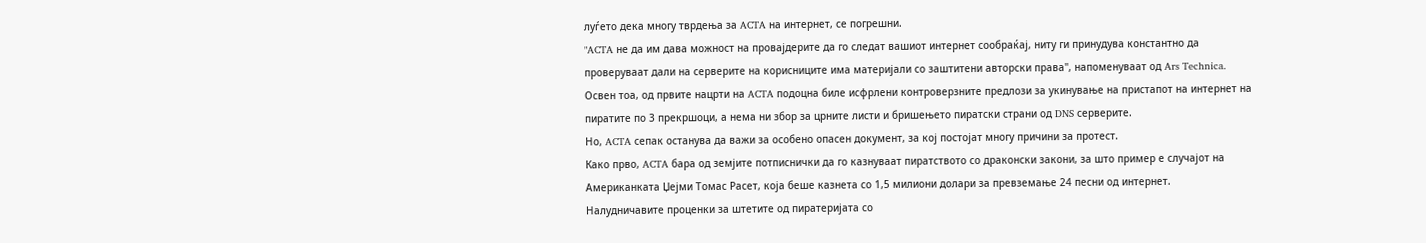луѓето дека многу тврдења за ACTA на интернет, се погрешни.
"ACTA не да им дава можност на провајдерите да го следат вашиот интернет сообраќај, ниту ги принудува константно да проверуваат дали на серверите на корисниците има материјали со заштитени авторски права", напоменуваат од Ars Technica.
Освен тоа, од првите нацрти на ACTA подоцна биле исфрлени контроверзните предлози за укинување на пристапот на интернет на пиратите по 3 прекршоци, а нема ни збор за црните листи и бришењето пиратски страни од DNS серверите.
Но, ACTA сепак останува да важи за особено опасен документ, за кој постојат многу причини за протест.
Како прво, ACTA бара од земјите потписнички да го казнуваат пиратството со драконски закони, за што пример е случајот на Американката Џејми Томас Расет, која беше казнета со 1,5 милиони долари за превземање 24 песни од интернет.
Налудничавите проценки за штетите од пиратеријата со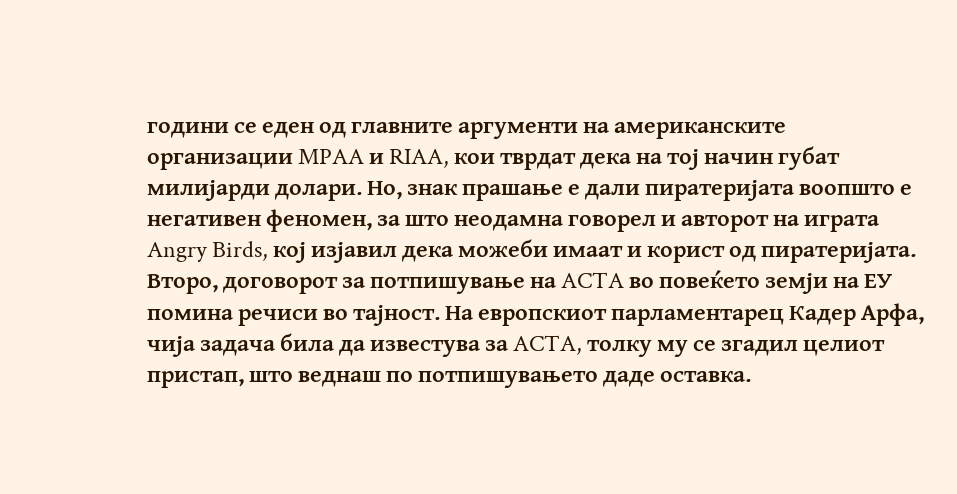години се еден од главните аргументи на американските организации MPAA и RIAA, кои тврдат дека на тој начин губат милијарди долари. Но, знак прашање е дали пиратеријата воопшто е негативен феномен, за што неодамна говорел и авторот на играта Angry Birds, кој изјавил дека можеби имаат и корист од пиратеријата.
Второ, договорот за потпишување на ACTA во повеќето земји на ЕУ помина речиси во тајност. На европскиот парламентарец Кадер Арфа, чија задача била да известува за ACTA, толку му се згадил целиот пристап, што веднаш по потпишувањето даде оставка.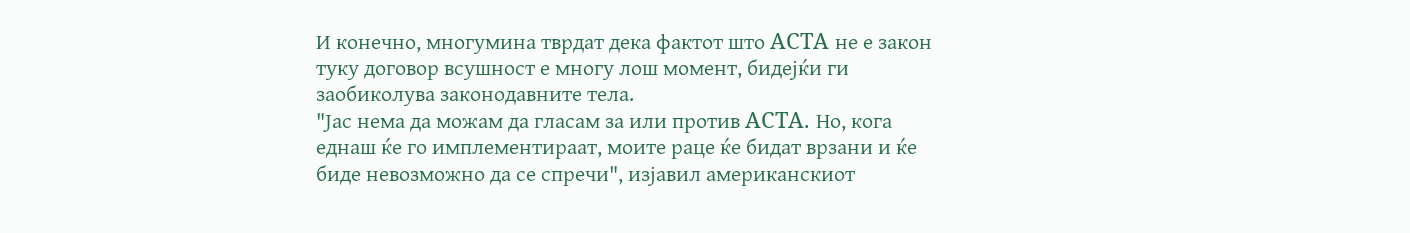И конечно, многумина тврдат дека фактот што ACTA не е закон туку договор всушност е многу лош момент, бидејќи ги заобиколува законодавните тела.
"Јас нема да можам да гласам за или против ACTA. Но, кога еднаш ќе го имплементираат, моите раце ќе бидат врзани и ќе биде невозможно да се спречи", изјавил американскиот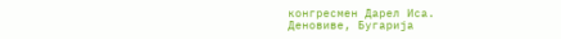конгресмен Дарел Иса.
Деновиве, Бугарија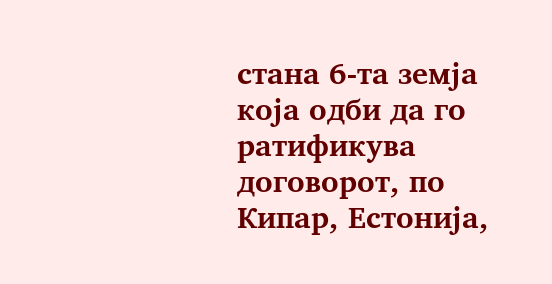стана 6-та земја која одби да го ратификува договорот, по Кипар, Естонија,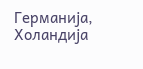Германија, Холандија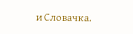и Словачка.